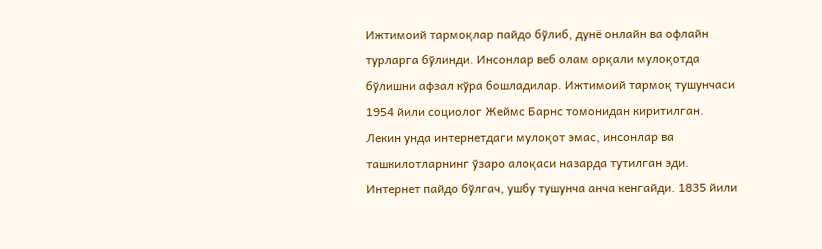Ижтимоий тармоқлар пайдо бўлиб, дунё онлайн ва офлайн турларга бўлинди. Инсонлар веб олам орқали мулоқотда бўлишни афзал кўра бошладилар. Ижтимоий тармоқ тушунчаси 1954 йили социолог Жеймс Барнс томонидан киритилган.
Лекин унда интернетдаги мулоқот эмас, инсонлар ва ташкилотларнинг ўзаро алоқаси назарда тутилган эди. Интернет пайдо бўлгач, ушбу тушунча анча кенгайди. 1835 йили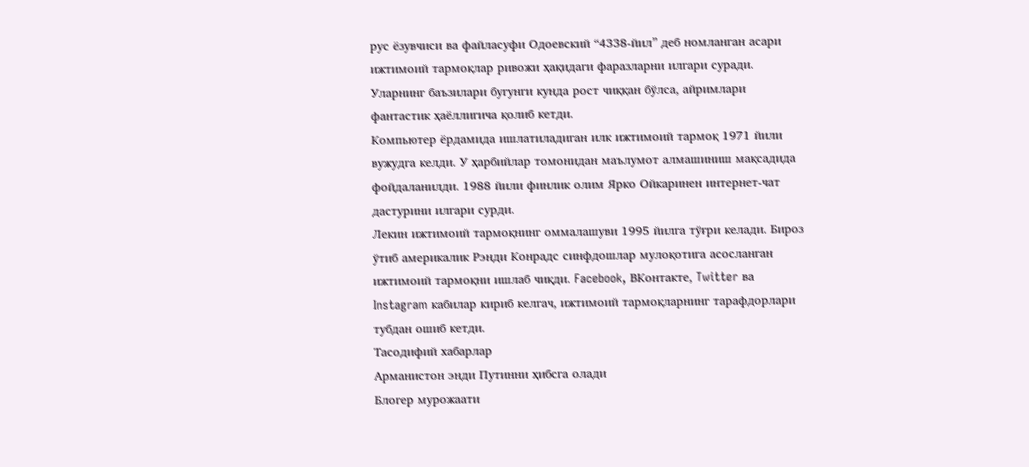рус ёзувчиси ва файласуфи Одоевский “4338-йил” деб номланган асари ижтимоий тармоқлар ривожи ҳақидаги фаразларни илгари суради. Уларнинг баъзилари бугунги кунда рост чиққан бўлса, айримлари фантастик ҳаёллигича қолиб кетди.
Компьютер ёрдамида ишлатиладиган илк ижтимоий тармоқ 1971 йили вужудга келди. У ҳарбийлар томонидан маълумот алмашиниш мақсадида фойдаланилди. 1988 йили финлик олим Ярко Ойкаринен интернет-чат дастурини илгари сурди.
Лекин ижтимоий тармоқнинг оммалашуви 1995 йилга тўғри келади. Бироз ўтиб америкалик Рэнди Конрадс синфдошлар мулоқотига асосланган ижтимоий тармоқни ишлаб чиқди. Facebook, ВКонтакте, Twitter ва Instagram кабилар кириб келгач, ижтимоий тармоқларнинг тарафдорлари тубдан ошиб кетди.
Тасодифий хабарлар
Арманистон энди Путинни ҳибсга олади
Блогер мурожаати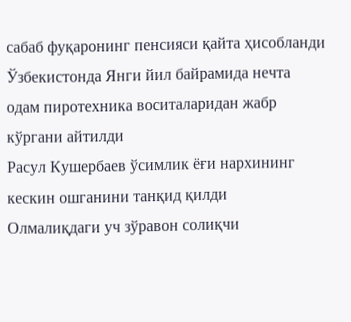сабаб фуқаронинг пенсияси қайта ҳисобланди
Ўзбекистонда Янги йил байрамида нечта одам пиротехника воситаларидан жабр кўргани айтилди
Расул Кушербаев ўсимлик ёғи нархининг кескин ошганини танқид қилди
Олмалиқдаги уч зўравон солиқчи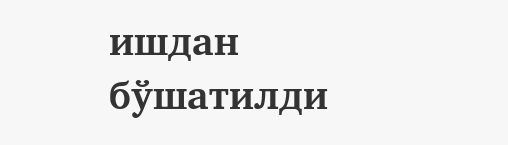ишдан бўшатилди